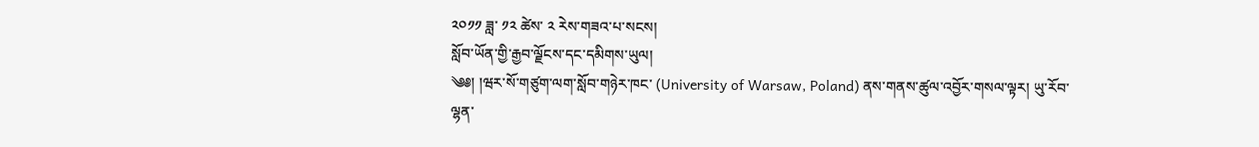༢༠༡༡ ཟླ་ ༡༢ ཚེས་ ༢ རེས་གཟའ་པ་སངས།
སློབ་ཡོན་གྱི་རྒྱབ་ལྗོངས་དང་དམིགས་ཡུལ།
༄༅། །ཝར་སོ་གཙུག་ལག་སློབ་གཉེར་ཁང་ (University of Warsaw, Poland) ནས་གནས་ཚུལ་འབྱོར་གསལ་ལྟར། ཡུ་རོབ་ལྷན་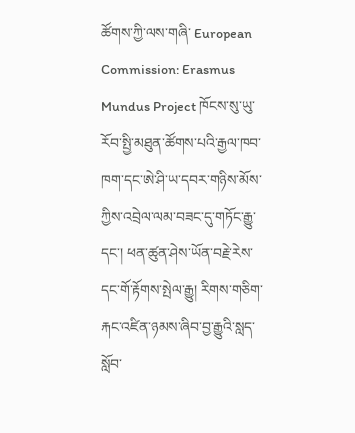ཚོགས་ཀྱི་ལས་གཞི་ European Commission: Erasmus Mundus Project ཁོངས་སུ་ཡུ་རོབ་སྤྱི་མཐུན་ཚོགས་པའི་རྒྱལ་ཁབ་ཁག་དང་ཨེ་ཤི་ཡ་དབར་གཉིས་མོས་ཀྱིས་འབྲེལ་ལམ་བཟང་དུ་གཏོང་རྒྱུ་དང་། ཕན་ཚུན་ཤེས་ཡོན་བརྗེ་རེས་དང་གོ་རྟོགས་སྤེལ་རྒྱུ། རིགས་གཅིག་རྐང་འཛིན་ཉམས་ཞིབ་བྱ་རྒྱུའི་སླད་སློབ་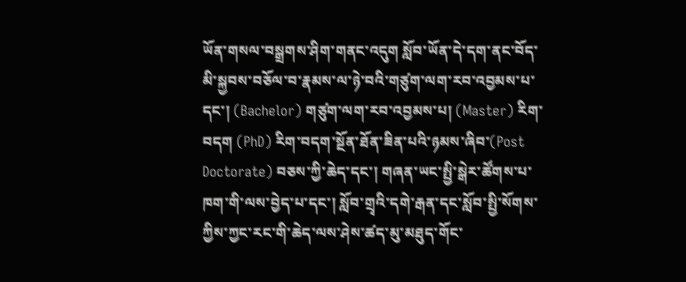ཡོན་གསལ་བསྒྲགས་ཤིག་གནང་འདུག སློབ་ཡོན་དེ་དག་ནང་བོད་མི་སྐྱབས་བཅོལ་བ་རྣམས་ལ་ཉེ་བའི་གཙུག་ལག་རབ་འབྱམས་པ་དང་། (Bachelor) གཙུག་ལག་རབ་འབྱམས་པ། (Master) རིག་བདག (PhD) རིག་བདག་སྔོན་ཐོན་ཟིན་པའི་ཉམས་ཞིབ་(Post Doctorate) བཅས་ཀྱི་ཆེད་དང་། གཞན་ཡང་སྤྱི་སྒེར་ཚོགས་པ་ཁག་གི་ལས་བྱེད་པ་དང་། སློབ་གྲྭའི་དགེ་རྒན་དང་སློབ་སྤྱི་སོགས་ཀྱིས་ཀྱང་རང་གི་ཆེད་ལས་ཤེས་ཚད་མུ་མཐུད་གོང་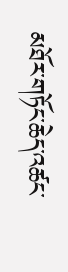མཐོར་གཏོང་ཆེད་འཚང་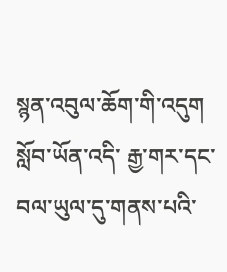སྙན་འབུལ་ཆོག་གི་འདུག སློབ་ཡོན་འདི་ རྒྱ་གར་དང་བལ་ཡུལ་དུ་གནས་པའི་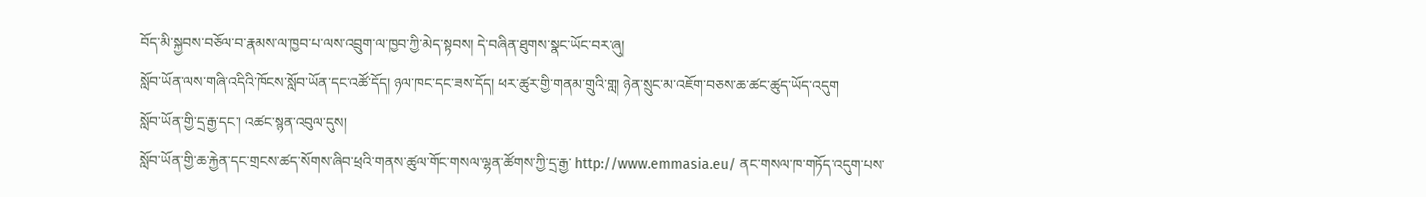བོད་མི་སྐྱབས་བཅོལ་བ་རྣམས་ལ་ཁྱབ་པ་ལས་འབྲུག་ལ་ཁྱབ་ཀྱི་མེད་སྟབས། དེ་བཞིན་ཐུགས་སྣང་ཡོང་བར་ཞུ།
སློབ་ཡོན་ལས་གཞི་འདིའི་ཁོངས་སློབ་ཡོན་དང་འཚོ་དོད། ཉལ་ཁང་དང་ཟས་དོད། ཕར་ཚུར་གྱི་གནམ་གྲུའི་གླ། ཉེན་སྲུང་མ་འཇོག་བཅས་ཆ་ཚང་ཚུད་ཡོད་འདུག
སློབ་ཡོན་གྱི་དྲ་རྒྱ་དང་། འཚང་སྙན་འབུལ་དུས།
སློབ་ཡོན་གྱི་ཆ་རྐྱེན་དང་གྲངས་ཚད་སོགས་ཞིབ་ཕྲའི་གནས་ཚུལ་གོང་གསལ་ལྷན་ཚོགས་ཀྱི་དྲ་རྒྱ་ http://www.emmasia.eu/ ནང་གསལ་ཁ་གཏོད་འདུག་པས་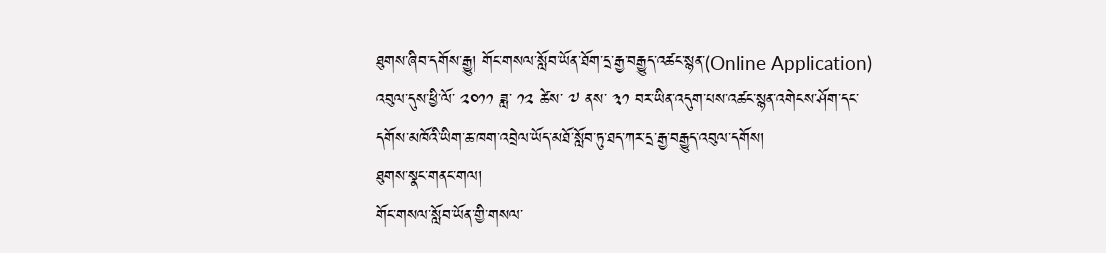ཐུགས་ཞིབ་དགོས་རྒྱུ། གོང་གསལ་སློབ་ཡོན་ཐོག་དྲ་རྒྱ་བརྒྱུད་འཚང་སྙན་(Online Application) འབུལ་དུས་ཕྱི་ལོ་ ༢༠༡༡ ཟླ་ ༡༢ ཚེས་ ༧ ནས་ ༣༡ བར་ཡིན་འདུག་པས་འཚང་སྙན་འགེངས་ཤོག་དང་དགོས་མཁོའི་ཡིག་ཆ་ཁག་འབྲེལ་ཡོད་མཐོ་སློབ་ཏུ་ཐད་ཀར་དྲ་རྒྱ་བརྒྱུད་འབུལ་དགོས།
ཐུགས་སྣང་གནང་གལ།
གོང་གསལ་སློབ་ཡོན་གྱི་གསལ་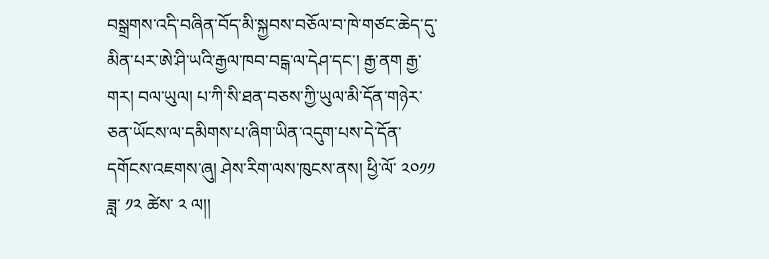བསྒྲགས་འདི་བཞིན་བོད་མི་སྐྱབས་བཅོལ་བ་ཁེ་གཙང་ཆེད་དུ་མིན་པར་ཨེ་ཤི་ཡའི་རྒྱལ་ཁབ་བངྒ་ལ་དེཤ་དང་། རྒྱ་ནག རྒྱ་གར། བལ་ཡུལ། པ་ཀི་སི་ཐན་བཅས་ཀྱི་ཡུལ་མི་དོན་གཉེར་ཅན་ཡོངས་ལ་དམིགས་པ་ཞིག་ཡིན་འདུག་པས་དེ་དོན་དགོངས་འཇགས་ཞུ། ཤེས་རིག་ལས་ཁུངས་ནས། ཕྱི་ལོ་ ༢༠༡༡ ཟླ་ ༡༢ ཚེས་ ༢ ལ།།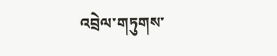འབྲེལ་གཏུགས་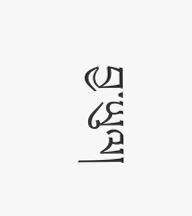བྱ་ཡུལ།